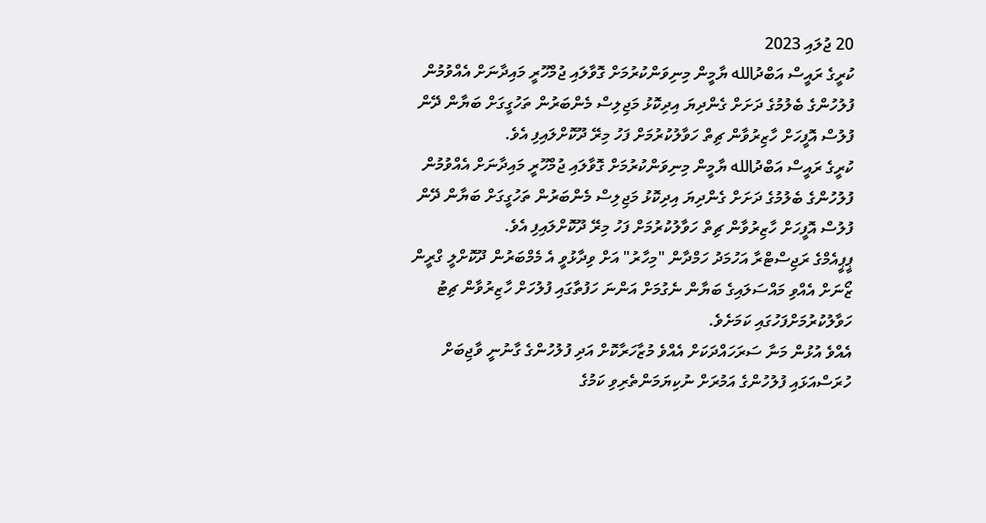20 ޖުލައި 2023
ކުރީގެ ރައީސް އަބްދުالله ޔާމީން މިނިވަންކުރުމަށް ގޮވާލައި ޖުމްހޫރީ މައިދާނަށް އެއްވުމުން ފުލުހުންގެ ބެލުމުގެ ދަށަށް ގެންދިޔަ އިދިކޮޅު މަޖިލިސް މެންބަރުން ތަހުގީގަށް ބަޔާން ދޭން ފުލުސް އޮފީހަށް ހާޒިރުވާން ޗިތް ހަވާލުކުރުމަށް ފަހު މިރޭ ދޫކޮށްލައިފި އެވެ.
ކުރީގެ ރައީސް އަބްދުالله ޔާމީން މިނިވަންކުރުމަށް ގޮވާލައި ޖުމްހޫރީ މައިދާނަށް އެއްވުމުން ފުލުހުންގެ ބެލުމުގެ ދަށަށް ގެންދިޔަ އިދިކޮޅު މަޖިލިސް މެންބަރުން ތަހުގީގަށް ބަޔާން ދޭން ފުލުސް އޮފީހަށް ހާޒިރުވާން ޗިތް ހަވާލުކުރުމަށް ފަހު މިރޭ ދޫކޮށްލައިފި އެވެ.
ޕީޕީއެމްގެ ރަޖިސްޓްރާ އަހުމަދު ހަމްދާން "މިހާރު" އަށް ވިދާޅުވީ އެ މެމްބަރުން ދޫކޮށްލީ ގްރީން ޒޯނަށް އެއްވި މައްސަލައިގެ ބަޔާން ނެގުމަށް އަންނަ ހަފުތާގައި ފުލުހަށް ހާޒިރުވާން ޗިޓު ހަވާލުކުރުމަށްފަހުގައި ކަމަށެވެ.
އެއްވެ އުޅުން މަނާ ސަރަހައްދަކަށް އެއްވެ މުޒާހަރާކޮށް އަދި ފުލުހުންގެ ގާނުނީ ވާޖިބަށް ހުރަސްއަޅައި ފުލުހުންގެ އަމުރަށް ނުކިޔަމަންތެރިވި ކަމުގެ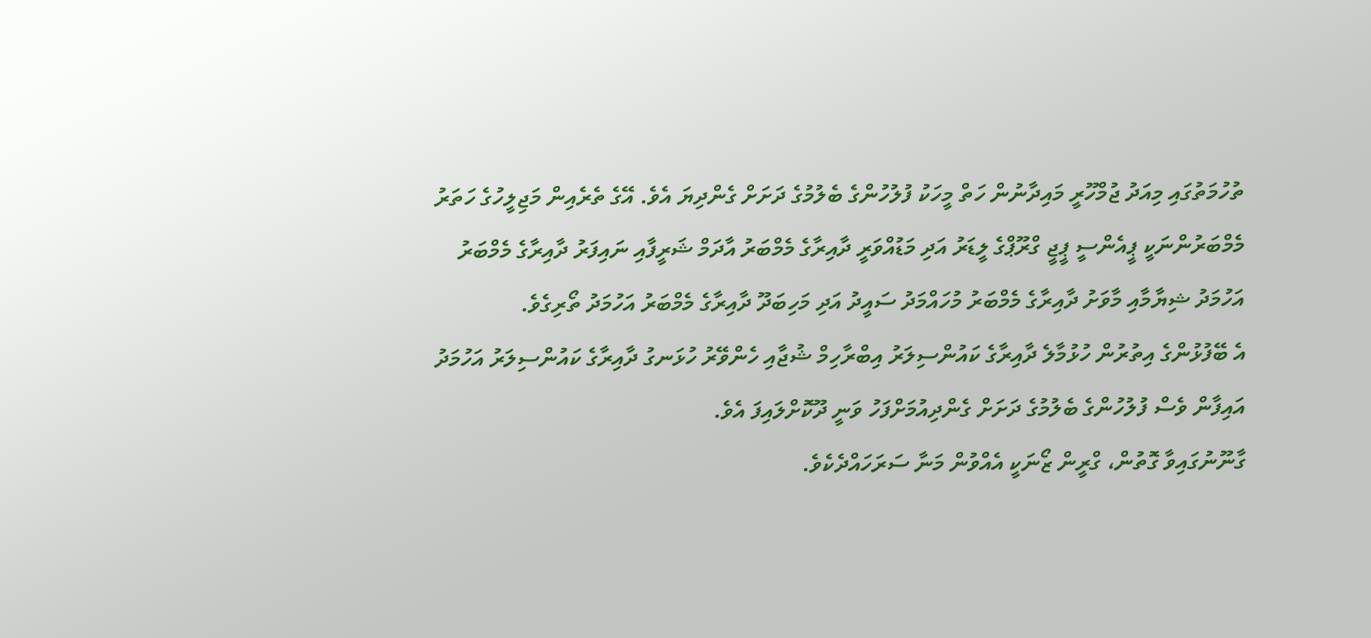ތުހުމަތުގައި މިއަދު ޖުމްހޫރީ މައިދާނުން ހަތް މީހަކު ފުލުހުންގެ ބެލުމުގެ ދަށަށް ގެންދިޔަ އެވެ. އޭގެ ތެރެއިން މަޖިލީހުގެ ހަތަރު މެމްބަރުންނަކީ ޕީއެންސީ ޕީޖީ ގްރޫޕްގެ ލީޑަރު އަދި މަޑުއްވަރީ ދާއިރާގެ މެމްބަރު އާދަމް ޝަރީފާއި ނައިފަރު ދާއިރާގެ މެމްބަރު އަހުމަދު ޝިޔާމާއި މާވަށު ދާއިރާގެ މެމްބަރު މުހައްމަދު ސައީދު އަދި މަހިބަދޫ ދާއިރާގެ މެމްބަރު އަހުމަދު ތޯރިގެވެ.
އެ ބޭފުޅުންގެ އިތުރުން ހުޅުމާލެ ދާއިރާގެ ކައުންސިލަރު އިބްރާހިމް ޝުޖާއި ހެންވޭރު ހުޅަނގު ދާއިރާގެ ކައުންސިލަރު އަހުމަދު އައިފާން ވެސް ފުލުހުންގެ ބެލުމުގެ ދަށަށް ގެންދިއުމަށްފަހު ވަނީ ދޫކޮށްލައިފަ އެވެ.
ގާނޫނުގައިވާ ގޮތުން، ގްރީން ޒޯނަކީ އެއްވުން މަނާ ސަރަހައްދެކެވެ.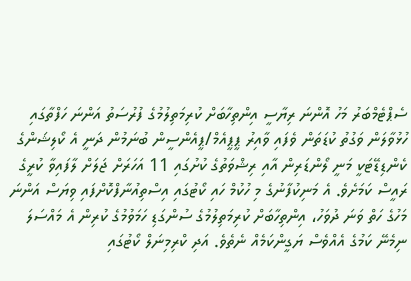ސެޕްޓެމްބަރު މަހު އޮންނަ ރިޔާސީ އިންތިހާބަށް ކުރިމަތިލުމުގެ ފުރުސަތު އަންނަ ހަފްތާގައި ހުޅުވާލަން ވަގުތު ކުޑަތަން ވެފައި ވާއިރު ޕީޕީއެމް/ޕީއެންސީން ބުނަމުން ދަނީ އެ ކޯލިޝަންގެ ކެންޑިޑޭޓަކީ މަނީ ލޯންޑަރިން އާއި ރިޝްވަތުގެ ކުށުގައި 11 އަހަރަށް ޖަލަށް ލާފައިވާ ކުރީގެ ރައީސް ކަމަށެވެ. އެ މަނިކުފާނުގެ މި ހުކުމް ހައި ކޯޓުގައި އިސްތިއުނާފްކޮށްފައި ވިޔަސް އަންނަ މަހުގެ ހަތް ވަނަ ދުވަހު، އިންތިހާބަށް ކުރިމަތިލުމުގެ ސުންގަޑި ހަމަވުމުގެ ކުރިން އެ މައްސަލަ ނިމެނޭ ކަމުގެ އެއްވެސް ޔަގީންކަމެއް ނެތެވެ. އަދި ކްރިމިނަލް ކޯޓުގައި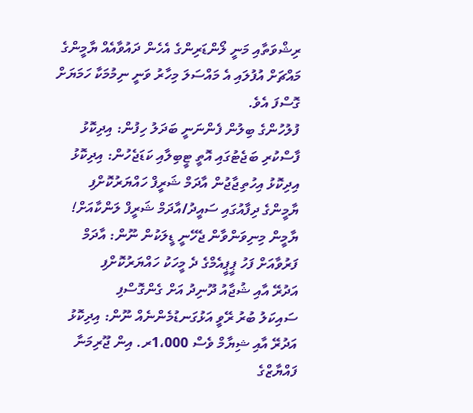ރިޝްވަތާއި މަނީ ލޯންޑަރިންގެ އެހެން ދައުވާއެއް ޔާމީންގެ މައްޗަށް އުފުލައި އެ މައްސަލަ މިހާރު ވަނީ ނިމުމަކާ ހަމަޔަށް ގޮސްފަ އެވެ.
ފުލުހުންގެ ބިލުން ފެންނަނީ ބަދަލު ހިފުން: އިދިކޮޅު
ފާސްކުރި ބަޖެޓުގައި އޮތީ ޓީބިލާއި ކަޑަޖެހުން: އިދިކޮޅު
އިދިކޮޅު އިހުތިޖާޖުން އާދަމް ޝަރީފް ހައްޔަރުކޮށްފި
ޔާމީންގެ ދިފާއުގައި ސައީދު/އާދަމް ޝަރީފް ލަންކާއަށް!
ޔާމީން މިނިވަންވާން ޖެހޭނީ ޑީލަކުން ނޫން: އާދަމް
ފަރުވާއަށް ފަހު ޕީޕީއެމްގެ ދެ މީހަކު ހައްޔަރުކޮށްފި
އަދުރޭ އާއި ޝުޖާއު ދޫނިދު އަށް ގެންގޮސްފި
ސައިކަލު ބުރު ރޭވީ އަޅުގަނޑުމެންނެއް ނޫން: އިދިކޮޅު
އަދުރޭ އާއި ޝިޔާމް ވެސް 1،000ރ. އިން ޖޫރިމަނާ
ފައްޔާޒްގެ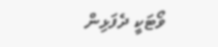ވޯޓަކީ ދެފަޅިން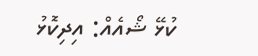ކުޅޭ ޝޯއެއް: އިދިކޮޅު